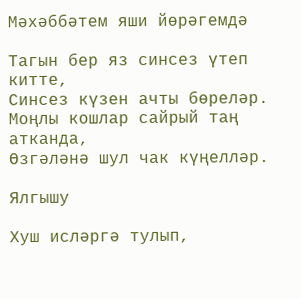Мәхәббәтем яши йөрәгемдә

Тагын бер яз синсез үтеп китте,
Синсез күзен ачты бөреләр.
Моңлы кошлар сайрый таң атканда,
Өзгәләнә шул чак күңелләр.

Ялгышу

Хуш исләргә тулып,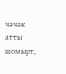чәчәк атты шомырт,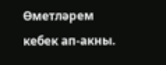Өметләрем кебек ап-акны.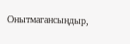Онытмагансыңдыр,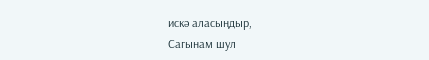искә аласыңдыр,
Сагынам шул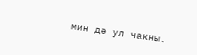мин дә ул чакны.